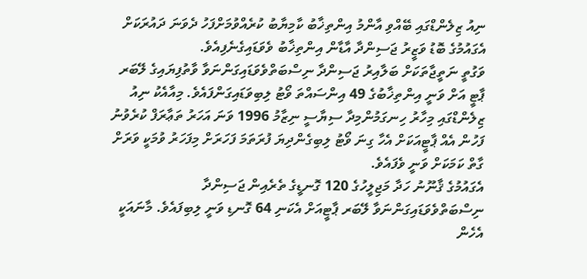ނިއު ޒިލެންޑްގައި ބޭއްވި އާންމު އިންތިޚާބު ކާމިޔާބު ކުރެއްވުމަށްފަހު ދެވަނަ ދައުރަކަށް އެގައުމުގެ ބޮޑު ވަޒީރު ޖަސިންދާ އާޑާން އިންތިޚާބު ވެވަޑައިގެނެފިއެވެ.
ވަގުތީ ނަތީޖާތަކަށް ބަލާއިރު ޖަސިންދާ ނިސްބަތްވެވަޑައިގަންނަވާ ވާތުފިޔައިގެ ލޭބަރ ޕާޓީ އަށް ވަނީ އިންތިޚާބުގެ 49 އިންސައްތަ ވޯޓު ލިބިވަޑައިގަންފައެވެ. މިއާއެކު ނިއު ޒިލެންޑްގައި މިހާރު ހިނގަމުންމިދާ ސިޔާސީ ނިޒާމު 1996 ވަނަ އަހަރު ތަޢާރަފް ކުރެވުނު ފަހުން އެއް ޕާޓީއަކަށް އެހާ ގިނަ ވޯޓު ލިބިގެންދިޔަ ފުރަތަމަ ފަހަރަށް މިފަހަރު ވުމަކީ ވަރަށް ގާތް ކަމަކަށް ވަނީ ވެފައެވެ.
އެގައުމުގެ ޤާނޫނު ހަދާ މަޖިލީހުގެ 120 ގޮނޑީގެ ތެރެއިން ޖަސިންދާ ނިސްބަތްވެވަޑައިގަންނަވާ ލޭބަރ ޕާޓީއަށް އެކަނި 64 ގޮނޑި ވަނީ ލިބިފައެވެ. މާނައަކީ އެހެން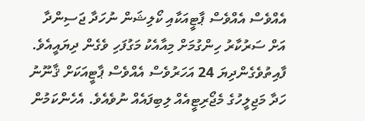އެއްވެސް އެއްވެސް ޕާޓީއަކާއި ކޯލިޝަން ނުހަދާ ޖަސިންދާ އަށް ސަރުކާރު ހިންގުމަށް މިއާއެކު މަގުފަހި ވެގެން ދިޔައީއެވެ. ފާއިތުވެގެންދިޔަ 24 އަހަރުވެސް އެއްވެސް ޕާޓީއަކަށް ޤާނޫނު ހަދާ މަޖިލީހުގެ މެޖޯރިޓީއެއް ލިބިފައެއް ނުވެއެވެ. އެހެންކަމުން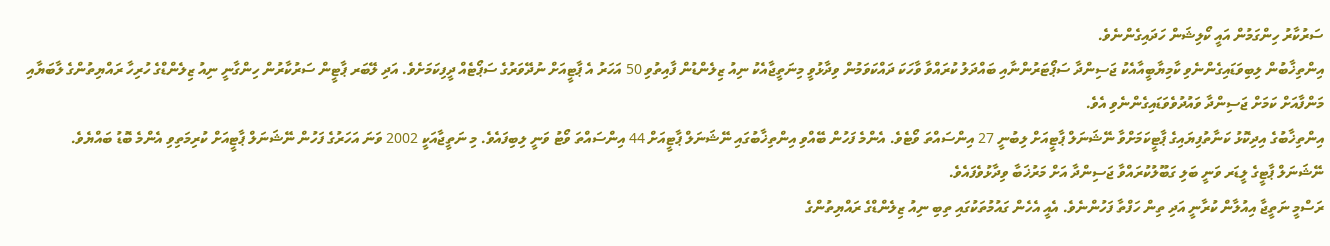ސަރުކާރު ހިންގަމުން އައީ ކޯލިޝަން ހަދައިގެންނެވެ.
އިންތިޚާބުން ލިބިވަޑައިގެންނެވި ކާމިޔާބީއާއެކު ޖަސިންދާ ސަޕޯޓަރުންނާއި ބައްދަލު ކުރައްވާ ވާހަކަ ދައްކަވަމުން ވިދާޅުވީ މިނަތީޖާއެކު ނިއު ޒިލެންޑުން ފާއިތުވި 50 އަހަރު އެ ޕާޓީއަށް ނުދޭވަރުގެ ސަޕޯޓެއް ދީފިކަމަށެވެ. އަދި ލޭބަރ ޕާޓީން ސަރުކާރުން ހިންގާނީ ނިއު ޒިލެންޑްގެ ހުރިހާ ރައްޔިތުންގެ ލާބަޔާއި މަންފާއަށް ކަމަށް ޖަސިންދާ ވައުދުވެވަޑައިގެންނެވި އެވެ.
އިންތިޚާބުގެ އިދިކޮޅު ކަނާތުފިޔައިގެ ޕާޓީކަމަށްވާ ނޭޝަނަލް ޕާޓީއަށް ލިބުނީ 27 އިންސައްތަ ވޯޓެވެ. އެންމެ ފަހުން ބޭއްވި އިންތިޚާބުގައި ނޭޝަނަލް ޕާޓީއަށް 44 އިންސައްތަ ވޯޓު ވަނީ ލިބިފައެވެ. މި ނަތީޖާއަކީ 2002 ވަނަ އަހަރުގެ ފަހުން ނޭޝަނަލް ޕާޓީއަށް ކުރިމަތިވި އެންމެ ބޮޑު ބައްޔެވެ.
ނޭޝަނަލް ޕާޓީގެ ލީޑަރ ވަނީ ބަލި ގަބޫލުކުރައްވާ ޖަސިންދާ އަށް މަރުޚަބާ ވިދާޅުވެފައެވެ.
ރަސްމީ ނަތީޖާ އިއުލާން ކުރާނީ އަދި ތިން ހަފްތާ ފަހުންނެވެ. އެއީ އެހެން ގައުމުތަކުގައި ތިބި ނިއު ޒިލެންޑްގެ ރައްޔިތުންގެ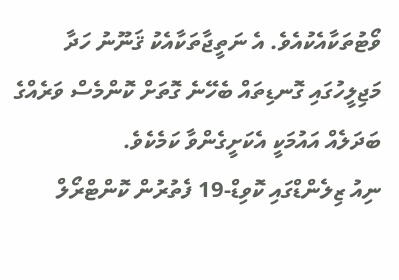ވޯޓުތަކާއެކުއެވެ. އެ ނަތީޖާތަކާއެކު ޤަނޫނު ހަދާ މަޖިލީހުގައި ގޮނޑިތައް ބެހޭނެ ގޮތަށް ކޮންމެސް ވަރެއްގެ ބަދަލެއް އައުމަކީ އެކަށީގެންވާ ކަމެކެވެ.
ނިއު ޒިލެންޑްގައި ކޮވިޑް-19 ފެތުރުން ކޮންޓްރޯލް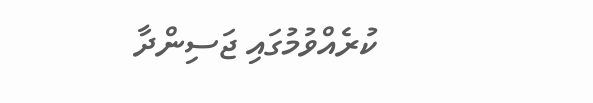ކުރެއްވުމުގައި ޖަސިންދާ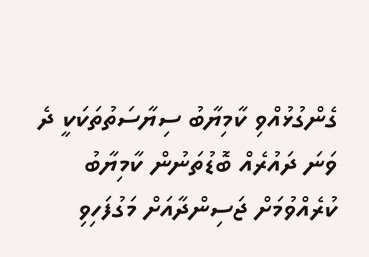ގެންގުޅުއްވި ކާމިޔާބު ސިޔާސަތުތަކަކީ ދެ ވަނަ ދައުރެއް ބޮޑުތަނުން ކާމިޔާބު ކުރެއްވުމަށް ޖަސިންދާއަށް މަގުފަހިވި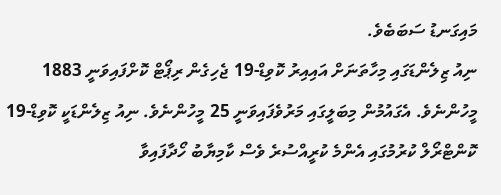މައިގަނޑު ސަބަބެވެ.
ނިއު ޒިލެންޑަގައި މިހާތަނަށް އައިއިރު ކޮވިޑް-19 ޖެހިގެން ރިޕޯޓް ކޮށްފައިވަނީ 1883 މީހުންނެވެ. އެގައުމުން މިބަލީގައި މަރުވެފައިވަނީ 25 މީހުންނެވެ. ނިއު ޒިލެންޑަކީ ކޮވިޑް-19 ކޮންޓްރޯލް ކުރުމުގައި އެންމެ ކުރީއްސުރެ ވެސް ކާމިޔާބު ހޯދާފައިވާ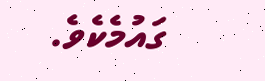ގައުމެކެވެ.